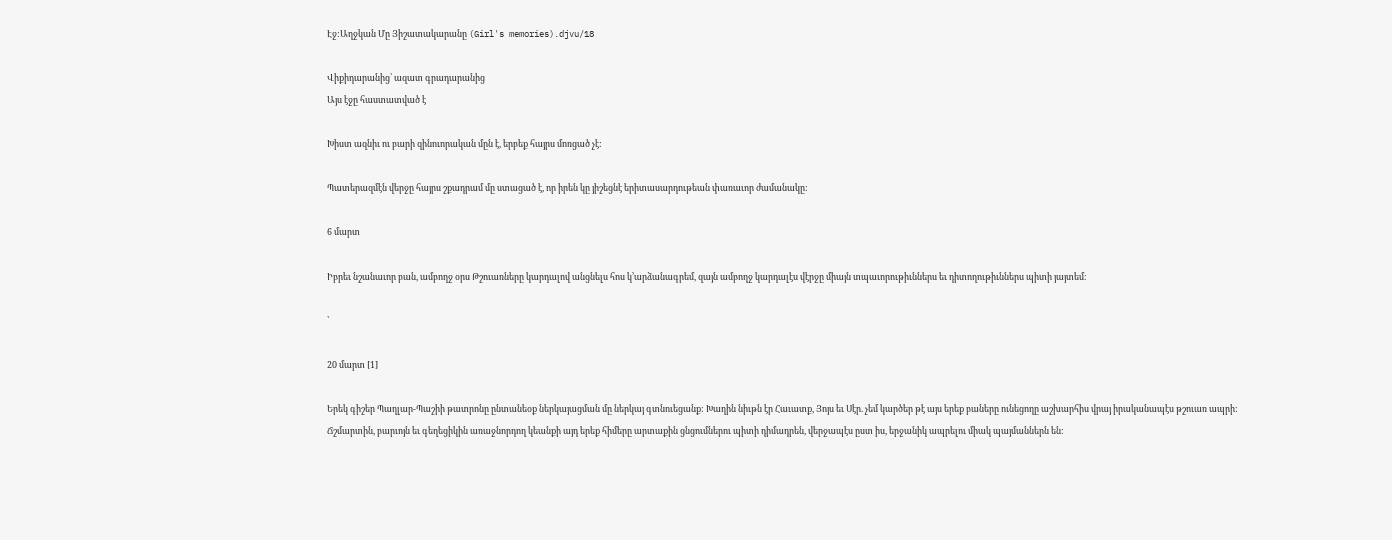Էջ:Աղջկան Մը Յիշատակարանը (Girl's memories).djvu/18

Վիքիդարանից՝ ազատ գրադարանից
Այս էջը հաստատված է

Խիստ ազնիւ ու բարի զինուորական մըն է, երբեք հայրս մոռցած չէ:

Պատերազմէն վերջը հայրս շքադրամ մը ստացած է, որ իրեն կը յիշեցնէ երիտասարդութեան փառաւոր ժամանակը:

6 մարտ

Իբրեւ նշանաւոր բան, ամբողջ օրս Թշուառները կարդալով անցնելս հոս կ՚արձանագրեմ, զայն ամբողջ կարդալէս վէրջը միայն տպաւորութիւններս եւ դիտողութիւններս պիտի յայտեմ։

՝

20 մարտ [1]

Երեկ գիշեր Պաղլար-Պաշիի թատրոնը ընտանեօք ներկայացման մը ներկայ գտնուեցանք: Խաղին նիւթն էր Հաւատք, Յոյս եւ Սէր. չեմ կարծեր թէ այս երեք բաները ունեցողը աշխարհիս վրայ իրականապէս թշուառ ապրի: Ճշմարտին, բարւոյն եւ գեղեցիկին առաջնորդող կեանքի այդ երեք հիմերը արտաքին ցնցումներու պիտի դիմադրեն, վերջապէս ըստ իս, երջանիկ ապրելու միակ պայմաններն են: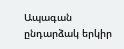Ապագան ընդարձակ երկիր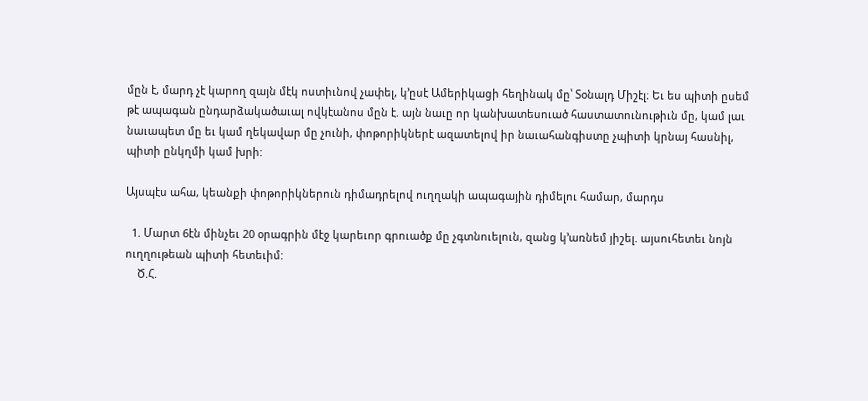մըն է, մարդ չէ կարող զայն մէկ ոստիւնով չափել, կ՚ըսէ Ամերիկացի հեղինակ մը՝ Տօնալդ Միշէլ։ Եւ ես պիտի ըսեմ թէ ապագան ընդարձակածաւալ ովկէանոս մըն է. այն նաւը որ կանխատեսուած հաստատունութիւն մը, կամ լաւ նաւապետ մը եւ կամ ղեկավար մը չունի, փոթորիկներէ ազատելով իր նաւահանգիստը չպիտի կրնայ հասնիլ, պիտի ընկղմի կամ խրի:

Այսպէս ահա, կեանքի փոթորիկներուն դիմադրելով ուղղակի ապագային դիմելու համար, մարդս

  1. Մարտ 6էն մինչեւ 20 օրագրին մէջ կարեւոր գրուածք մը չգտնուելուն, զանց կ՚առնեմ յիշել. այսուհետեւ նոյն ուղղութեան պիտի հետեւիմ:
    Ծ.Հ.